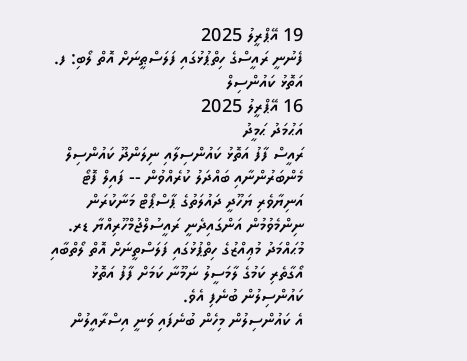19 އޭޕްރީލު 2025
ފެނުނީ ރައީސްގެ ހިތްޕުޅުގައި ފަލަސްޠީނަށް އޮތް ލޯބި: ފ. އަތޮޅު ކައުންސިލް
16 އޭޕްރީލު 2025
އަޙުމަދު ޙަމީދު
ރައީސް ފާފު އަތޮޅު ކައުންސިލާއި ނިލަންދޫ ކައުންސިލް މެންބަރުންނާއި ބައްދަލު ކުރެއްވުން -- ފައިލް ފޮޓޯ
އަނިޔާވެރި ޔަހޫދީ ދައުލަތުގެ ޕާސްޕޯޓް މަނާކުރަން ނިންމެވުމުން އަންގައިދެނީ ރައީސުލްޖުމްހޫރިއްޔާ ޑރ. މުޙައްމަދު މުޢިއްޒުގެ ހިތްޕުޅުގައި ފަލަސްތީނަށް އޮތް ލޯތްބާއި އޯގާތެރި ކަމުގެ ލާމަސީލު ނަމޫނާ ކަމަށް ފާފު އަތޮޅު ކައުންސިލުން ބުނެފި އެވެ.
އެ ކައުންސިލުން މިހެން ބުނެފައި ވަނީ އިސްރާއީލުން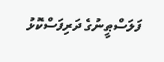ފަލަސްޠީނުގެ ދަރިފަސްކޮޅު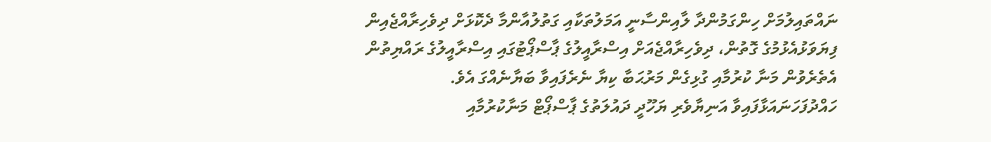ނައްތައިލުމަށް ހިންގަމުންދާ ލާއިންސާނީ އަމަލުތަކާއި ގަތުލުއާންމާ ދެކޮޅަށް ދިވެހިރާއްޖެއިން ފިޔަވަޅުއެޅުމުގެ ގޮތުން، ދިވެހިރާއްޖެއަށް އިސްރާއީލުގެ ޕާސްޕޯޓުގައި އިސްރާއީލުގެ ރައްޔިތުން އެތެރެވުން މަނާ ކުރުމާއި ގުޅިގެން މަރުޙަބާ ކިޔާ ނެރެފައިވާ ބަޔާނެއްގަ އެވެ.
ހައްދުފަހަނައަޅާފައިވާ އަނިޔާވެރި ޔަހޫދީ ދައުލަތުގެ ޕާސްޕޯޓް މަނާކުރުމާއި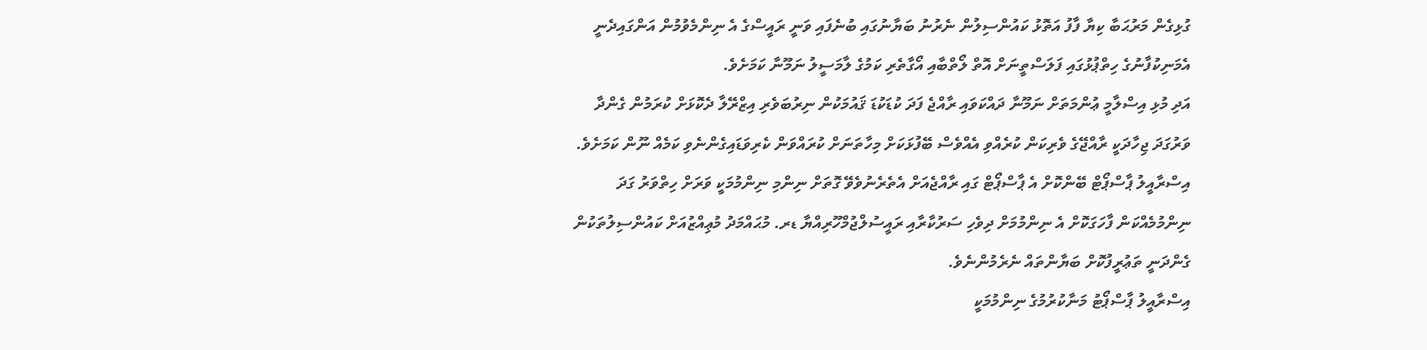ގުޅިގެން މަރުޙަބާ ކިޔާ ފާފު އަތޮޅު ކައުންސިލުން ނެރުނު ބަޔާނުގައި ބުނެފައި ވަނީ ރައީސްގެ އެ ނިންމެވުމުން އަންގައިދެނީ އެމަނިކުފާނުގެ ހިތްޕުޅުގައި ފަލަސްތީނަށް އޮތް ލޯތްބާއި އޯގާތެރި ކަމުގެ ލާމަސީލު ނަމޫނާ ކަމަށެވެ.
އަދި މުޅި އިސްލާމީ ޢުންމަތަށް ނަމޫނާ ދައްކަވައި ރާއްޖެ ފަދަ ކުޑަކުޑަ ޤައުމަކުން ނިރުބަވެރި އިޒްރޭލާ ދެކޮޅަށް ކުރަމުން ގެންދާ ވަރުގަދަ ޖިހާދަކީ ރާއްޖޭގެ ވެރިކަން ކުރެއްވި އެއްވެސް ބޭފުޅަކަށް މިހާތަނަށް ކުރައްވަން ކެރިވަޑައިގެންނެވި ކަމެއް ނޫން ކަމަށެވެ.
އިސްރާއީލު ޕާސްޕޯޓް ބޭންކޮށް އެ ޕާސްޕޯޓް ގައި ރާއްޖެއަށް އެތެރެނުވެވޭ ގޮތަށް ނިންމި ނިންމުމަކީ ވަރަށް ހިތްވަރު ގަދަ ނިންމުމެއްކަން ފާހަގަކޮށް އެ ނިންމުމަށް ދިވެހި ސަރުކާރާއި ރައީސުލްޖުމްހޫރިއްޔާ ޑރ. މުޙައްމަދު މުޢިއްޒުއަށް ކައުންސިލުތަކުން ގެންދަނީ ތަޢުރީފުކޮށް ބަޔާންތައް ނެރެމުންނެވެ.
އިސްރާއީލު ޕާސްޕޯޓު މަނާކުރުމުގެ ނިންމުމަކީ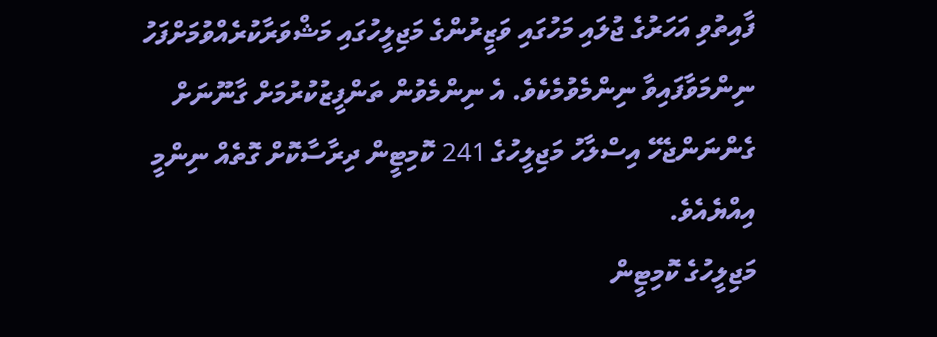ފާއިތުވި އަހަރުގެ ޖުލައި މަހުގައި ވަޒީރުންގެ މަޖިލީހުގައި މަޝްވަރާކުރެއްވުމަށްފަހު ނިންމަވާފައިވާ ނިންމެވުމެކެވެ. އެ ނިންމެވުން ތަންފީޒުކުރުމަށް ގާނޫނަށް ގެންނަންޖެހޭ އިސްލާހު މަޖިލީހުގެ 241 ކޮމިޓީން ދިރާސާކޮށް ގޮތެއް ނިންމީ އިއްޔެއެވެ.
މަޖިލީހުގެ ކޮމިޓީން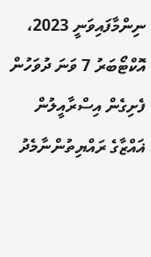ނިންމާފައިވަނީ 2023، އޮކްޓޯބަރު 7 ވަނަ ދުވަހުން ފެށިގެން އިސްރާއީލުން ޣައްޒާގެ ރައްޔިތުންނާމެދު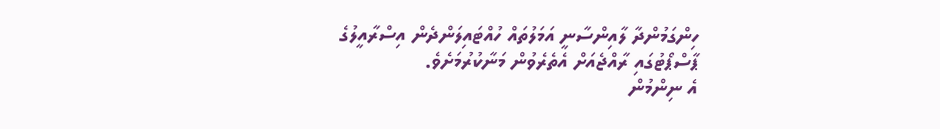ހިންގަމުންދާ ލާއިންސާނީ އަމަލުތައް ހުއްޓައިލަންދެން އިސްރާއީލުގެ ޕާސްޕޯޓުގައި ރާއްޖެއަށް އެތެރެވުން މަނާކުރުމަށެވެ.
އެ ނިންމުން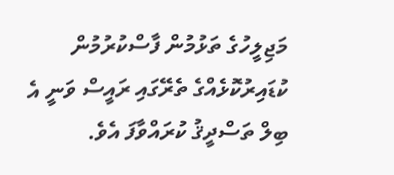މަޖިލީހުގެ ތަޅުމުން ފާސްކުރުމުން ކުޑައިރުކޮޅެއްގެ ތެރޭގައި ރައީސް ވަނީ އެ ބިލް ތަސްދީޤު ކުރައްވާފަ އެވެ.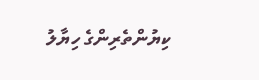ކިޔުންތެރިންގެ ހިޔާލު